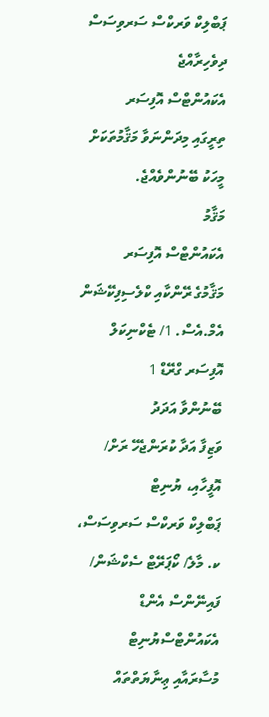ޕަބްލިކް ވަރކްސް ސަރވިސަސް
ދިވެހިރާއްޖެ
އެކައުންޓްސް އޮފިސަރ
ތިރީގައި މިދަންނަވާ މަޤާމުތަކަށް މީހަކު ބޭނުންވެއްޖެ.
މަޤާމު
އެކައުންޓްސް އޮފިސަރ
މަޤާމުގެ ރޭންކާއި ކްލެސިފިކޭޝަން
އެމް.އެސް. 1/ ޓެކްނިކަލް އޮފިސަރ ގްރޭޑް 1
ބޭނުންވާ އަދަދު
ވަޒިފާ އަދާ ކުރަންޖެހޭ ރަށް/ އޮފީހާއި، ޔުނިޓް
ޕަބްލިކް ވަރކްސް ސަރވިސަސް، ކ. މާލެ/ ކޯޕަރޭޓް ސެކްޝަން/ ފައިނޭންސް އެންޑް އެކައުންޓްސްޔުނިޓް
މުސާރައާއި ޢިނާޔަތްތައް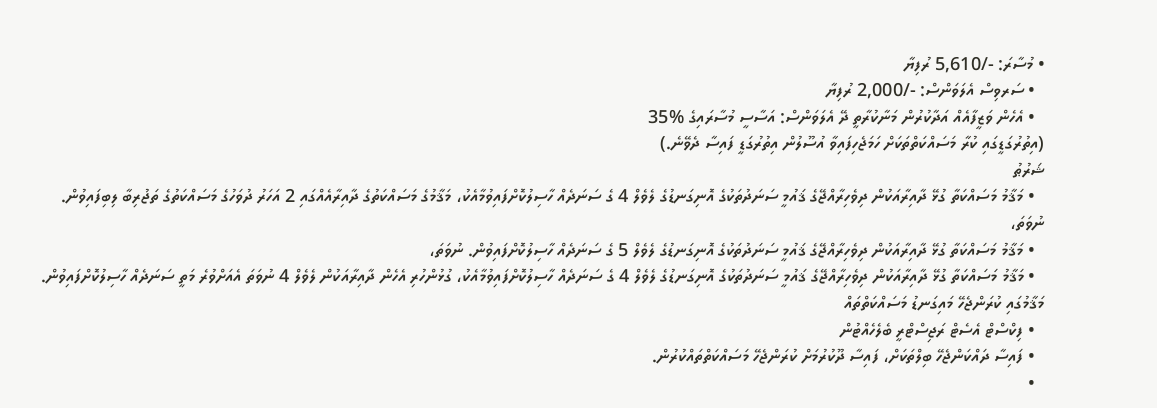• މުސާރަ: -/5,610 ރުފިޔާ
  • ސަރވިސް އެލަވަންސް: -/2,000 ރުފިޔާ
  • އެހެން ވަޒީފާއެއް އަދާކުރުން މަނާކުރާތީ ދޭ އެލަވަންސް: އަސާސީ މުސާރައިގެ %35
(އިތުރުގަޑީގައި ކުރާ މަސައްކަތްތަކަށް ހަމަޖެހިފައިވާ އުސޫލުން އިތުރުގަޑީ ފައިސާ ދެވޭނެ.)
ޝަރުޠު
  • މަޤާމު މަސައްކަތާ ގުޅޭ ދާއިރާއަކުން ދިވެހިރާއްޖޭގެ ޤައުމީ ސަނަދުތަކުގެ އޮނިގަނޑުގެ ލެވެލް 4 ގެ ސަނަދެއް ހާސިލުކޮށްފައިވުމާއެކު، މަޤާމުގެ މަސައްކަތުގެ ދާއިރާއެއްގައި 2 އަހަރު ދުވަހުގެ މަސައްކަތުގެ ތަޖުރިބާ ލިބިފައިވުން. ނުވަތަ،
  • މަޤާމު މަސައްކަތާ ގުޅޭ ދާއިރާއަކުން ދިވެހިރާއްޖޭގެ ޤައުމީ ސަނަދުތަކުގެ އޮނިގަނޑުގެ ލެވެލް 5 ގެ ސަނަދެއް ހާސިލުކޮށްފައިވުން. ނުވަތަ،
  • މަޤާމު މަސައްކަތާ ގުޅޭ ދާއިރާއަކުން ދިވެހިރާއްޖޭގެ ޤައުމީ ސަނަދުތަކުގެ އޮނިގަނޑުގެ ލެވެލް 4 ގެ ސަނަދެއް ހާސިލުކޮށްފައިވުމާއެކު، ގުޅުންހުރި އެހެން ދާއިރާއަކުން ލެވެލް 4 ނުވަތަ އެއަށްވުރެ މަތީ ސަނަދެއް ހާސިލުކޮށްފައިވުން.
މަޤާމުގައި ކުރަންޖެހޭ މައިގަނޑު މަސައްކަތްތައް
  • ފިކްސްޓް އެސެޓް ރަޖިސްޓްރީ ބެލެހެއްޓުން
  • ފައިސާ ދައްކަންޖެހޭ ބިލްތަކަށް، ފައިސާ ދޫކުރުމަށް ކުރަންޖެހޭ މަސައްކަތްތައްކުރުން.
  •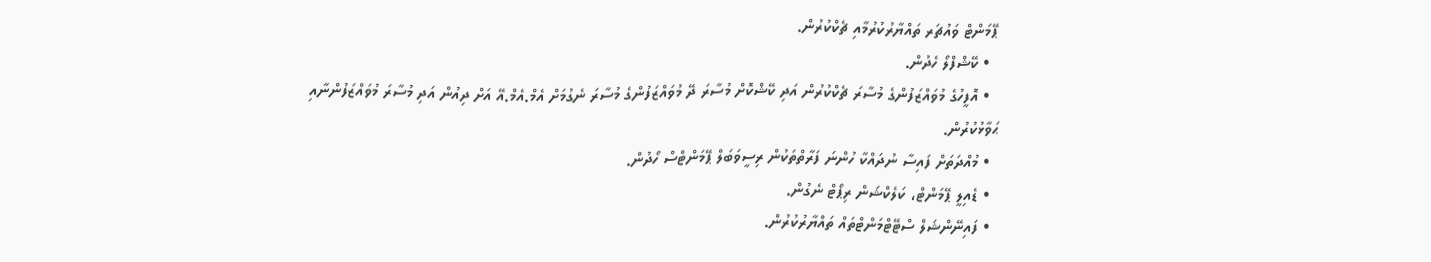ޕޭމަންޓް ވައުޗަރ ތައްޔާރުކުރުމާއި ޗެކްކުރުން.
  • ކޭޝްފްލޯ ހެދުން.
  • އޮފީހުގެ މުވައްޒަފުންގެ މުސާރަ ޗެކްކުރުން އަދި ކޭޝްކޮށް މުސާރަ ދޭ މުވައްޒަފުންގެ މުސާރަ ނެގުމަށް އެމް.އެމް.އޭ އަށް ދިއުން އަދި މުސާރަ މުވައްޒަފުންނާއި ޙަވާޅުކުރުން.
  • މުއްދަތަށް ފައިސާ ނުދައްކާ ހުންނަ ފަރާތްތަކުން ރިސީވަބަލް ޕޭމަންޓްސް ހޯދުން.
  • ޑެއިލީ ޕޭމަންޓް، ކަލެކްޝަން ރިޕޯޓް ނެގުން.
  • ފައިނޭންޝަލް ސްޓޭޓްމަންޓްތައް ތައްޔާރުކުރުން.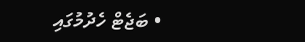• ބަޖެޓް ހެދުމުގައި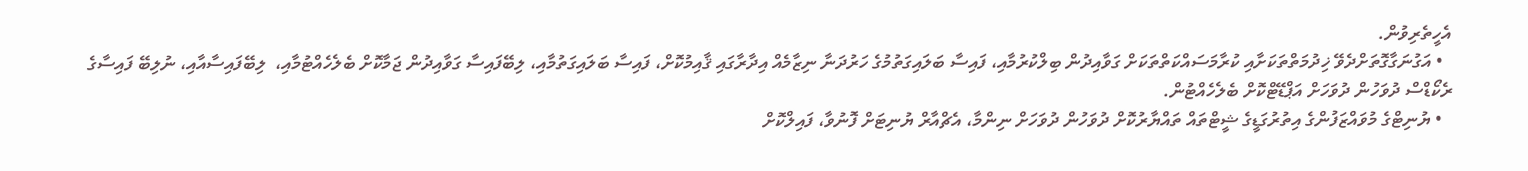އެހީތެރިވުން.
  • އަގުނަގާގޮތަށްދެވޭ ޚިދުމަތްތަކަށާއި ކުރާމަސައްކަތްތަކަށް ގަވާއިދުން ބިލްކުރުމާއި، ފައިސާ ބަލައިގަތުމުގެ ހަރުދަނާ ނިޒާމެއް އިދާރާގައި ޤާއިމުކޮށް، ފައިސާ ބަލައިގަތުމާއި، ލިބޭފައިސާ ގަވާއިދުން ޖަމާކޮށް ބެލެހެއްޓުމާއި،  ލިބޭފައިސާއާއި، ނުލިބޭ ފައިސާގެ ރެކޯޑްސް ދުވަހުން ދުވަހަށް އަޕްޑޭޓްކޮށް ބެލެހެއްޓުން.
  • ޔުނިޓްގެ މުވައްޒަފުންގެ އިތުރުގަޑީގެ ޝީޓްތައް ތައްޔާރުކޮށް ދުވަހުން ދުވަހަށް ނިންމާ، އެޗްއާރް ޔުނިޓަށް ފޮނުވާ، ފައިލްކޮށް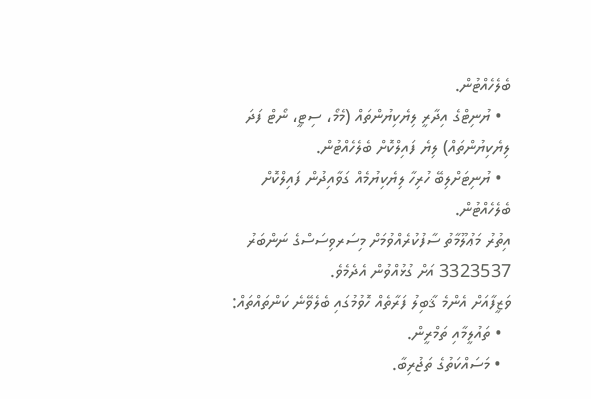ބެލެހެއްޓުން.
  • ޔުނިޓްގެ އިދާރީ ލިޔެކިޔުންތައް (މެމޯ، ސިޓީ، ނޯޓް ފަދަ ލިޔެކިޔުންތައް) ލިޔެ ފައިލްކޮށް ބެލެހެއްޓުން.
  • ޔުނިޓަށްލިބޭ ހުރިހާ ލިޔެކިޔުމެއް ގަވާއިދުން ފައިލްކޮށް ބެލެހެއްޓުން.
އިތުރު މަޢުލޫމާތު ސާފުކުރެއްވުމަށް މިސަރވިސަސްގެ ނަންބަރު 3323537 އަށް ގުޅުއްވުން އެދެމެވެ.
ވަޒީފާއަށް އެންމެ ޤާބިލު ފަރާތެއް ހޮވުމުގައި ބެލެވޭނެ ކަންތައްތައް:
  • ތައުލީމާއި ތަމްރީން.
  • މަސައްކަތުގެ ތަޖުރިބާ.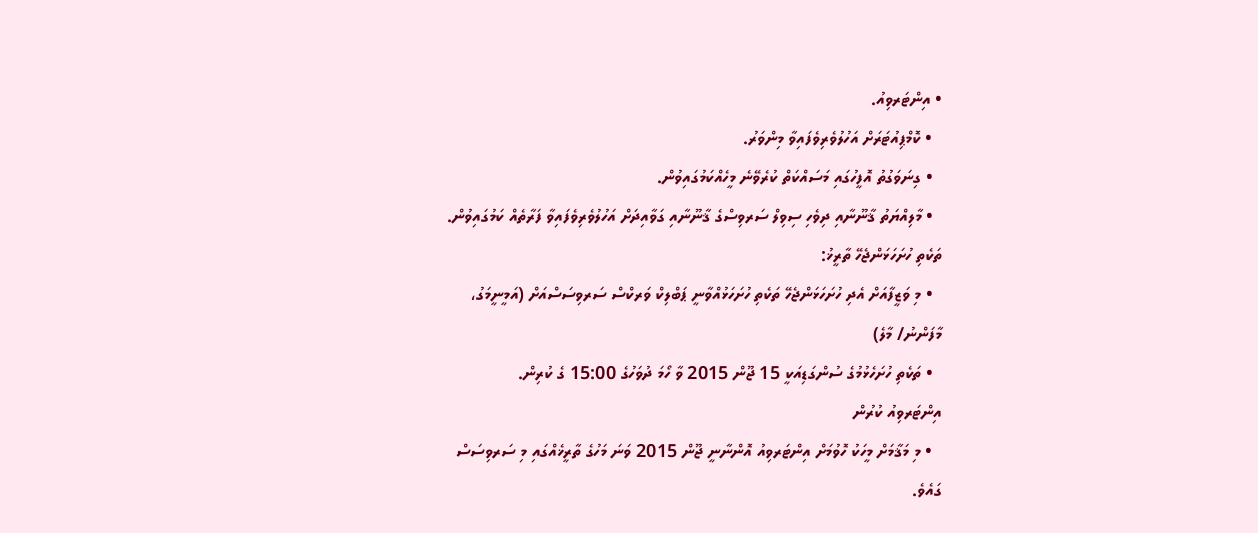• އިންޓަރވިއު.
  • ކޮމްޕިއުޓަރަށް އަހުލުވެރިވެފައިވާ މިންވަރު.
  • ގިނަވަގުތު އޮފީހުގައި މަސައްކަތް ކުރެވޭނެ މީހެއްކަމުގައިވުން.
  • މާލިއްޔަތު ޤާނޫނާއި ދިވެހި ސިވިލް ސަރވިސްގެ ޤާނޫނާއި ގަވާއިދަށް އަހުލުވެރިވެފައިވާ ފަރާތެއް ކަމުގައިވުން.
ތަކެތި ހުށަހަޅަންޖެހޭ ތާރީޚު:
  • މި ވަޒީފާއަށް އެދި ހުށަހަޅަންޖެހޭ ތަކެތި ހުށަހަޅުއްވާނީ ޕަބްލިކް ވަރކްސް ސަރވިސަސްއަށް (އަމީނީމަގު، މާފަންނު/ މާލެ)
  • ތަކެތި ހުށަހެޅުމުގެ ސުންގަޑިއަކީ 15 ޖޫން 2015 ވާ ހޯމަ ދުވަހުގެ 15:00 ގެ ކުރިން.
އިންޓަރވިއު ކުރުން
  • މި މަޤާމަށް މީހަކު ހޮވުމަށް އިންޓަރވިއު އޮންނާނީ ޖޫން 2015 ވަނަ މަހުގެ ތާރީޚެއްގައި މި ސަރވިސަސް ގައެވެ.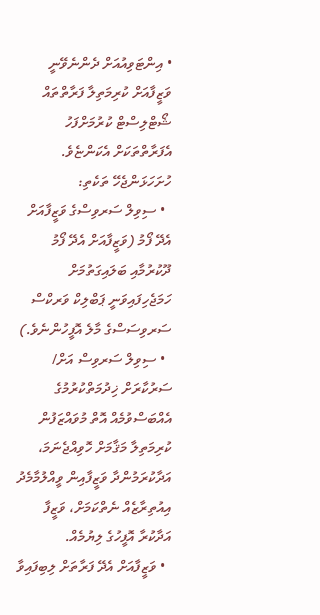• އިންޓަވިއުއަށް ދެންނެވޭނީ ވަޒީފާއަށް ކުރިމަތިލާ ފަރާތްތައް ޝޯޓްލިސްޓް ކުރުމަށްފަހު އެފަރާތްތަކަށް އެކަންޏެވެ.
ހުށަހަޅަންޖެހޭ ތަކެތި:
  • ސިވިލް ސަރވިސްގެ ވަޒީފާއަށް އެދޭ ފޯމު (ވަޒީފާއަށް އެދޭ ފޯމު ދޫކުރުމާއި ބަލައިގަތުމަށް ހަމަޖެހިފައިވަނީ ޕަބްލިކް ވަރކްސް ސަރވިސަސްގެ މާލެ އޮފީހުންނެވެ.)
  • ސިވިލް ސަރވިސް އަށް/ ސަރުކާރަށް ޚިދުމަތްކުރުމުގެ އެއްބަސްވުމެއް އޮތް މުވައްޒަފުން ކުރިމަތިލާ މަޤާމަށް ހޮވިއްޖެނަމަ، އަދާކުރަމުންދާ ވަޒީފާއިން ވީއްލުމާމެދު އިއުތިރާޒެއް ނެތްކަމަށް، ވަޒީފާ އަދާކުރާ އޮފީހުގެ ލިޔުމެއް.
  • ވަޒީފާއަށް އެދޭ ފަރާތަށް ލިބިފައިވާ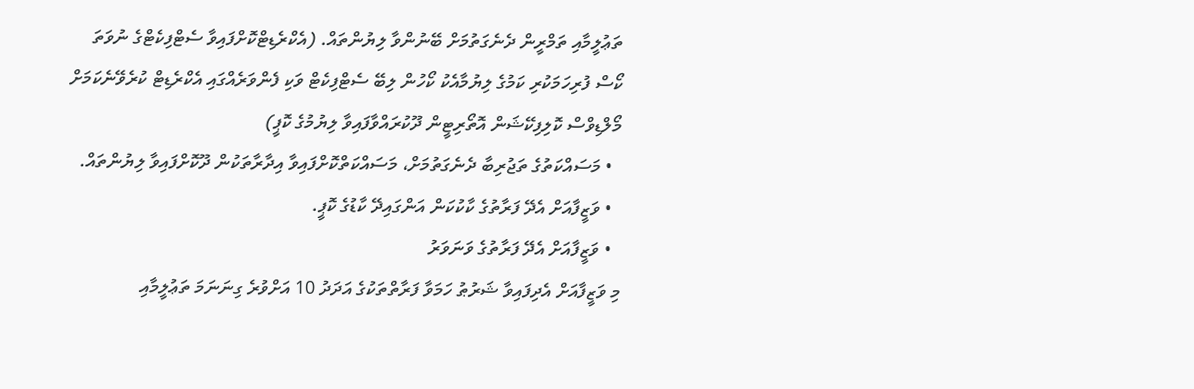ތަޢުލީމާއި ތަމްރީން ދެނެގަތުމަށް ބޭނުންވާ ލިޔުންތައް. (އެކްރެޑިޓްކޮށްފައިވާ ސެޓްފިކެޓްގެ ނުވަތަ ކޯސް ފުރިހަމަކުރި ކަމުގެ ލިޔުމާއެކު ކޯހުން ލިބޭ ސެޓްފިކެޓް ވަކި ފެންވަރެއްގައި އެކްރެޑިޓް ކުރެވޭނެކަމަށް މޯލްޑިވްސް ކޮލިފިކޭޝަން އޮތޯރިޓީން ދޫކުރައްވާފައިވާ ލިޔުމުގެ ކޮޕީ)
  • މަސައްކަތުގެ ތަޖުރިބާ ދެނެގަތުމަށް، މަސައްކަތްކޮށްފައިވާ އިދާރާތަކުން ދޫކޮށްފައިވާ ލިޔުންތައް.
  • ވަޒީފާއަށް އެދޭ ފަރާތުގެ ކާކުކަން އަންގައިދޭ ކާޑުގެ ކޮޕީ.
  • ވަޒީފާއަށް އެދޭ ފަރާތުގެ ވަނަވަރު
މި ވަޒީފާއަށް އެދިފައިވާ ޝަރުޠު ހަމަވާ ފަރާތްތަކުގެ އަދަދު 10 އަށްވުރެ ގިނަނަމަ ތަޢުލީމާއި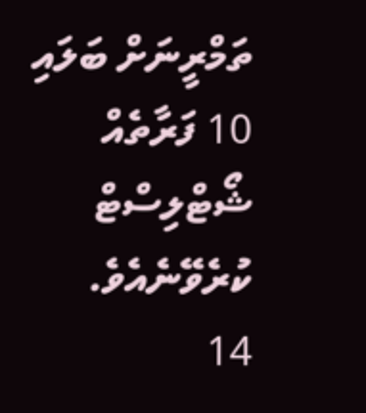ތަމްރީނަށް ބަލައި 10 ފަރާތެއް ޝޯޓްލިސްޓް ކުރެވޭނެއެވެ.
14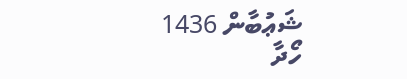ޝަޢުބާން 1436
ހޯދާ